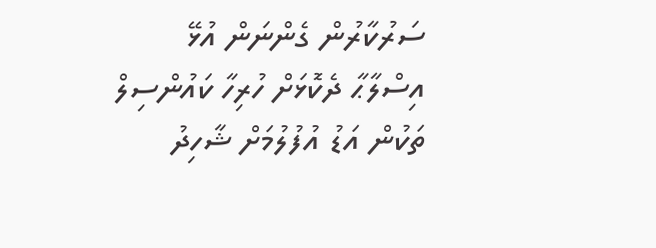ސަރުކާރުން ގެންނަން އުޅޭ އިސްލާޙާ ދެކޮޅަށް ހުރިހާ ކައުންސިލް ތަކުން އަޑު އުފުލުމަށް ޝާހިދު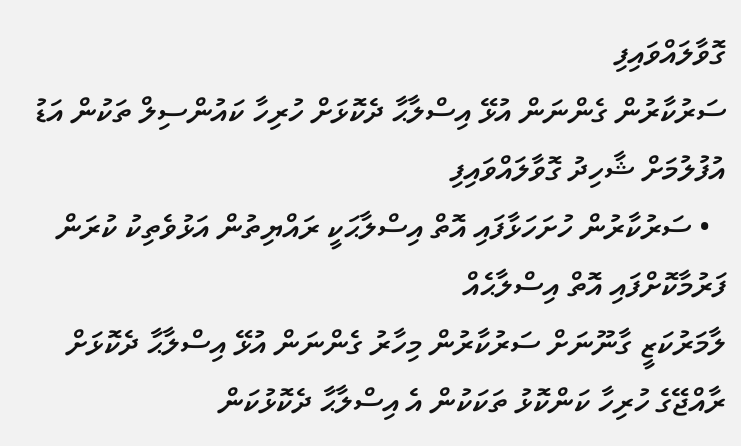ގޮވާލައްވައިފި
ސަރުކާރުން ގެންނަން އުޅޭ އިސްލާޙާ ދެކޮޅަށް ހުރިހާ ކައުންސިލް ތަކުން އަޑު އުފުލުމަށް ޝާހިދު ގޮވާލައްވައިފި
  • ސަރުކާރުން ހުށަހަޅާފައި އޮތް އިސްލާޙަކީ ރައްޔިތުން އަޅުވެތިކު ކުރަން ފަރުމާކޮށްފައި އޮތް އިސްލާޙެއް
ލާމަރުކަޒީ ގާނޫނަށް ސަރުކާރުން މިހާރު ގެންނަން އުޅޭ އިސްލާޙާ ދެކޮޅަށް ރާއްޖޭގެ ހުރިހާ ކަންކޮޅު ތަކަކުން އެ އިސްލާޙާ ދެކޮޅުކަން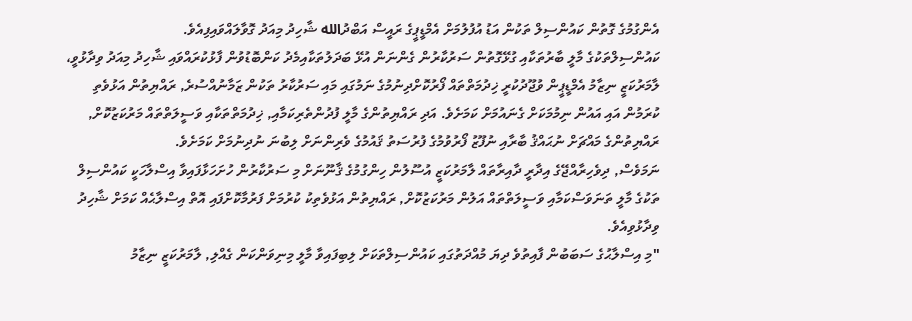އެންގުމުގެ ގޮތުން ކައުންސިލް ތަކުން އަޑު އުފުލުމަށް އެމްޑީޕީގެ ރައީސް އަބްދުالله ޝާހިދު މިއަދު ގޮވާލައްވައިފިއެވެ.
ކައުންސިލްތަކުގެ މާލީ ބާރުތަކާއި ގުޅޭގޮތުން ސަރުކާރުން ގެންނަން އުޅޭ ބަދަލުތަކާއިމެދު ކަންބޮޑުވުން ފާޅުކުރައްވައި ޝާހިދު މިއަދު ވިދާޅުވީ، ލާމަރުކަޒީ ނިޒާމު އެމްޑީޕީން ވުޖޫދުކުރީ ޚިދުމަތްތައް ފޯރުކޮށްދިނުމުގެ ނަމުގައި މައި ސަރުކާރު ތަކުން ޒަމާނުއްސުރެ, ރައްޔިތުން އަޅުވެތި ކުރަމުން އައި އައުން ނިމުމަކަށް ގެނައުމަށް ކަމަށެވެ. އަދި ރައްޔިތުންގެ މާލީ ފުދުންތެރިކަމާއި, ޚިދުމަތްތަކާއި ވަސީލަތްތައް މަރުކަޒުކޮށް, ރައްޔިތުންގެ މައްޗަށް ނުޙައްޤު ބާރާއި ނުފޫޒު ފޯރުވުމުގެ ފުރުސަތު ޤައުމުގެ ވެރިންނަށް ލިބުނަ ނުދިނުމަށް ކަމަށެވެ.
ނަމަވެސް, ދިވެހިރާއްޖޭގެ އިދާރީ ދާއިރާތައް ލާމަރުކަޒީ އުސޫލުން ހިންގުމުގެ ޤާނޫނަށް މި ސަރުކާރުން ހުށަހަޅާފައިވާ އިސްލާހަކީ ކައުންސިލް ތަކުގެ މާލީ ތަނަވަސްކަމާއި ވަސީލަތްތައް އަލުން މަރުކަޒުކޮށް, ރައްޔިތުން އަޅުވެތިކު ކުރުމަށް ފަރުމާކޮށްފައި އޮތް އިސްލާޙެއް ކަމަށް ޝާހިދު ވިދާޅުވިއެވެ.
"މި އިސްލާޙުގެ ސަބަބުން ފާއިތުވެ ދިޔަ މުއްދަތުގައި ކައުންސިލްތަކަށް ލިބިފައިވާ މާލީ މިނިވަންކަން ގެއްލި, ލާމަރުކަޒީ ނިޒާމު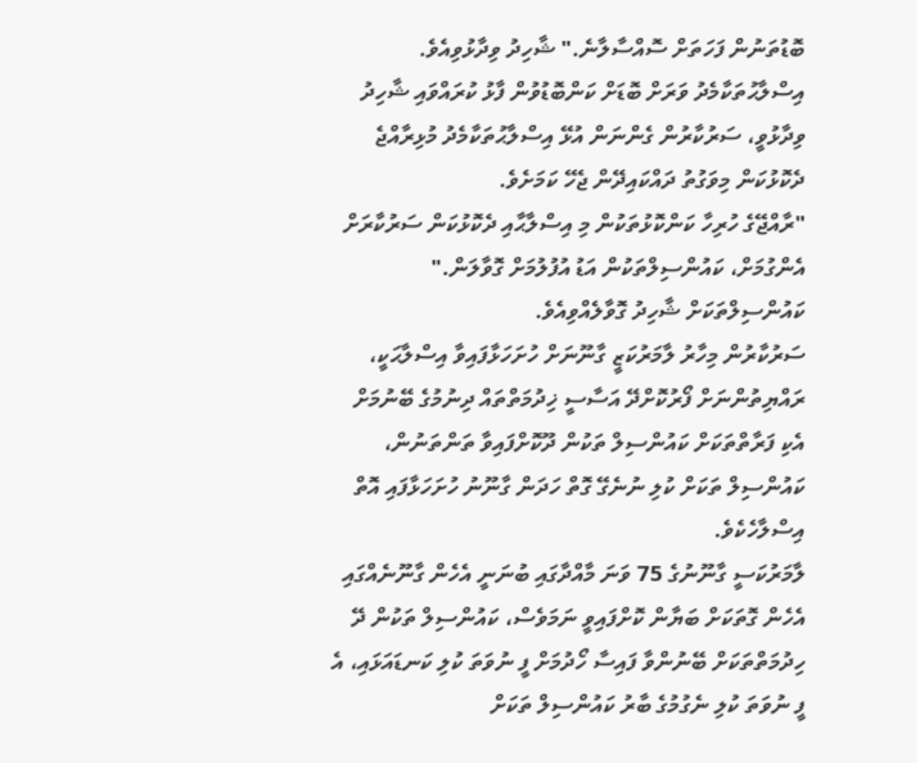ބޮޑުތަނުން ފަހަތަށް ސޮއްސާލާނެ." ޝާހިދު ވިދާޅުވިއެވެ.
އިސްލާޙުތަކާމެދު ވަރަށް ބޮޑަށް ކަންބޮޑުވުން ފާޅު ކުރައްވައި ޝާހިދު ވިދާޅުވީ، ސަރުކާރުން ގެންނަން އުޅޭ އިސްލާޙުތަކާމެދު މުޅިރާއްޖެ ދެކޮޅުކަން މިވަގުތު ދައްކައިދޭން ޖެހޭ ކަމަށެވެ.
"ރާއްޖޭގެ ހުރިހާ ކަންކޮޅުތަކުން މި އިސްލާޙާއި ދެކޮޅުކަން ސަރުކާރަށް އެންގުމަށް، ކައުންސިލްތަކުން އަޑު އުފުލުމަށް ގޮވާލަން." ކައުންސިލްތަކަށް ޝާހިދު ގޮވާލެއްވިއެވެ.
ސަރުކާރުން މިހާރު ލާމަރުކަޒީ ގާނޫނަށް ހުށަހަޅާފައިވާ އިސްލާޙަކީ، ރައްޔިތުންނަށް ފޯރުކޮށްދޭ އަސާސީ ޚިދުމަތްތައް ދިނުމުގެ ބޭނުމަށް އެކި ފަރާތްތަކަށް ކައުންސިލް ތަކުން ދޫކޮށްފައިވާ ތަންތަނުން، ކައުންސިލް ތަކަށް ކުލި ނުނެގޭ ގޮތް ހަދަން ގާނޫނު ހުށަހަޅާފައި އޮތް އިސްލާހެކެވެ.
ލާމަރުކަސީ ގާނޫނުގެ 75 ވަނަ މާއްދާގައި ބުނަނީ އެހެން ގާނޫނެއްގައި އެހެން ގޮތަކަށް ބަޔާން ކޮށްފައިވީ ނަމަވެސް، ކައުންސިލް ތަކުން ދޭ ހިދުމަތްތަކަށް ބޭނުންވާ ފައިސާ ހޯދުމަށް ފީ ނުވަތަ ކުލި ކަނޑައަޅައި، އެ ފީ ނުވަތަ ކުލި ނެގުމުގެ ބާރު ކައުންސިލް ތަކަށް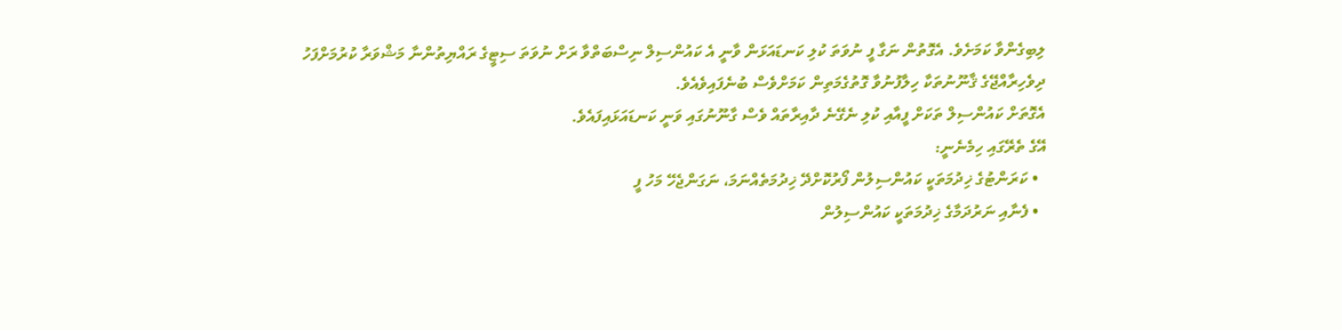ލިބިގެންވާ ކަމަށެވެ. އެގޮތުން ނަގާ ފީ ނުވަތަ ކުލި ކަނޑައަޅަން ވާނީ އެ ކައުންސިލް ނިސްބަތްވާ ރަށް ނުވަތަ ސިޓީގެ ރައްޔިތުންނާ މަޝްވަރާ ކުރުމަށްފަހު ދިވެހިރާއްޖޭގެ ޤާނޫނުތަކާ ހިލާފުނުވާ ގޮތުގެމަތިން ކަމަށްވެސް ބުނެފައިވެއެވެ.
އެގޮތަށް ކައުންސިލް ތަކަށް ފީއާއި ކުލި ނެގޭނެ ދާއިރާތައް ވެސް ގާނޫނުގައި ވަނީ ކަނޑައަޅައިފައެވެ.
އޭގެ ތެރޭގައި ހިމެނެނީ:
  • ކަރަންޓުގެ ޚިދުމަތަކީ ކައުންސިލުން ފޯރުކޮށްދޭ ޚިދުމަތެއްނަމަ، ނަގަންޖެހޭ މަހު ފީ
  • ފެނާއި ނަރުދަމާގެ ޚިދުމަތަކީ ކައުންސިލުން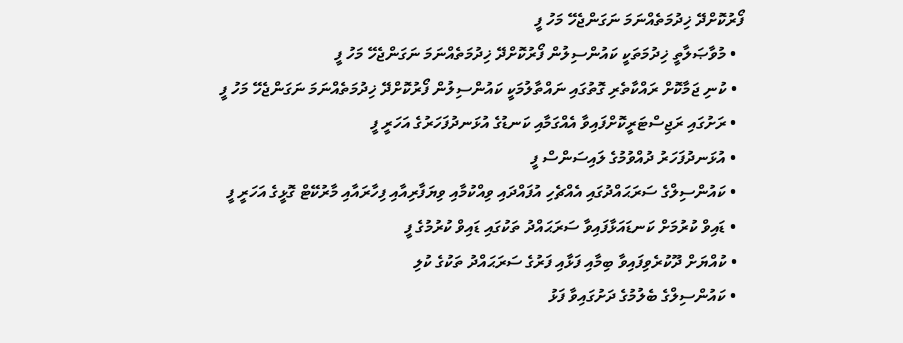ފޯރުކޮށްދޭ ޚިދުމަތެއްނަމަ ނަގަންޖެހޭ މަހު ފީ
  • މުވާޞަލާތީ ޚިދުމަތަކީ ކައުންސިލުން ފޯރުކޮށްދޭ ޚިދުމަތެއްނަމަ ނަގަންޖެހޭ މަހު ފީ
  • ކުނި ޖަމާކޮށް ރައްކާތެރި ގޮތުގައި ނައްތާލުމަކީ ކައުންސިލުން ފޯރުކޮށްދޭ ޚިދުމަތެއްނަމަ ނަގަންޖެހޭ މަހު ފީ
  • ރަށުގައި ރަޖިސްޓަރީކޮށްފައިވާ އެއްގަމާއި ކަނޑުގެ އުޅަނދުފަހަރުގެ އަހަރީ ފީ
  • އުޅަނދުފަހަރު ދުއްވުމުގެ ލައިސަންސް ފީ
  • ކައުންސިލްގެ ސަރަޙައްދުގައި އެއްޗެހި އުފައްދައި ވިއްކުމާއި ވިޔަފާރިއާއި ފިހާރައާއި މާރުކޭޓް ގޮޅީގެ އަހަރީ ފީ
  • ޑައިވް ކުރުމަށް ކަނޑައަޅާފައިވާ ސަރަޙައްދު ތަކުގައި ޑައިވް ކުރުމުގެ ފީ
  • ކުއްޔަށް ދޫކުރެވިފައިވާ ބިމާއި ފަޅާއި ފަރުގެ ސަރަޙައްދު ތަކުގެ ކުލި
  • ކައުންސިލްގެ ބެލުމުގެ ދަށުގައިވާ ފަޅު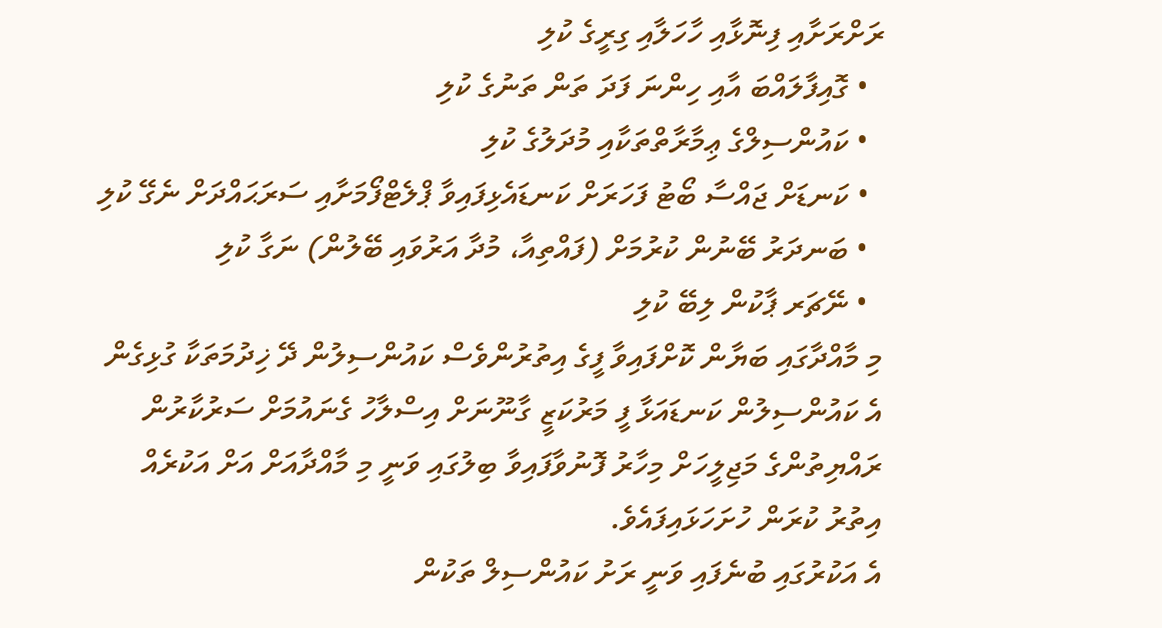ރަށްރަށާއި ފިނޮޅާއި ހާހަލާއި ގިރީގެ ކުލި
  • ގޮއިފާލައްބަ އާއި ހިންނަ ފަދަ ތަން ތަނުގެ ކުލި
  • ކައުންސިލްގެ ޢިމާރާތްތަކާއި މުދަލުގެ ކުލި
  • ކަނޑަށް ޖައްސާ ބޯޓު ފަހަރަށް ކަނޑައެޅިފައިވާ ޕްލެޓްފޯމަށާއި ސަރަޙައްދަށް ނެގޭ ކުލި
  • ބަނދަރު ބޭނުން ކުރުމަށް (ފައްތިއާ، މުދާ އަރުވައި ބޭލުން) ނަގާ ކުލި
  • ނޭޗަރ ޕާކުން ލިބޭ ކުލި
މި މާއްދާގައި ބަޔާން ކޮށްފައިވާ ފީގެ އިތުރުންވެސް ކައުންސިލުން ދޭ ޚިދުމަތަކާ ގުޅިގެން އެ ކައުންސިލުން ކަނޑައަޅާ ފީ މަރުކަޒީ ގާނޫނަށް އިސްލާހު ގެނައުމަށް ސަރުކާރުން ރައްޔިތުންގެ މަޖިލީހަށް މިހާރު ފޮނުވާފައިވާ ބިލުގައި ވަނީ މި މާއްދާއަށް އަށް އަކުރެއް އިތުރު ކުރަން ހުށަހަޅައިފައެވެ.
އެ އަކުރުގައި ބުނެފައި ވަނީ ރަށު ކައުންސިލް ތަކުން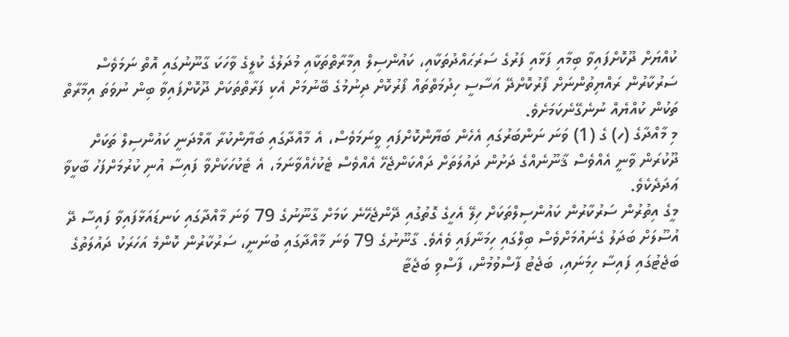ކުއްޔަށް ދޫކޮށްފައިވާ ބިމާއި ފަޅާއި ފަރުގެ ސަރަޙައްދުތަކާއި، ކައުންސިލް އިމާރާތްތަކާއި މުދަލުގެ ކުލީގެ ވާހަކަ ގާނޫނުގައި އޮތް ނަމަވެސް ސަރުކާރުން ރައްޔިތުންނަށް ފޯރުކޮށްދޭ އަސާސީ ހިދުމަތްތައް ފޯރުކޮށް ދިނުމުގެ ބޭނުމަށް އެކި ފަރާތްތަކަށް ދޫކޮށްފައިވާ ބިން ނުވަތަ އިމާރާތް ތަކުން ކުއްޔެއް ނުނެގޭނެކަމަށެވެ.
މި މާއްދާގެ (ހ) ގެ (1) ވަނަ ނަންބަރުގައި އެހެން ބަޔާންކޮށްފައި ވީނަމަވެސް، އެ މާއްދާގައި ބަޔާންކުރާ އާމްދަނީ ކައުންސިލް ތަކަށް ދޫކުރަން ވާނީ އެއްވެސް ޤާނޫނެއްގެ ދަށުން ދައުލަތަށް ދައްކަންޖެހޭ އެއްވެސް ޓެކުހެއްވާނަމަ، އެ ޓެކުހަކަށްވާ ފައިސާ އުނި ކުރުމަށްފަހު ބާކީވާ ޢަދަދެކެވެ.
މީގެ އިތުރުން ސަރުކާރުން ކައުންސިލްތަކަށް ހިލޭ އެހީގެ ގޮތުގުއި ދޭންޖެހޭނެ ކަމަށް ގާނޫނުގެ 79 ވަނަ މާއްދާގައި ކަނޑައަޅާފައިވާ ފައިސާ ދޭ އުސޫލަށް ބަދަލު ގެނައުމަށްވެސް ބިލްގައި ހިމަނާފައި ވެއެވެ. ގާނޫނުގެ 79 ވަނަ މާއްދާގައި ބުނަނީ، ސަރުކާރުން ކޮންމެ އަހަރަކު ދައުލަތުގެ ބަޖެޓުގައި ފައިސާ ހިމަނައި، ބަޖެޓު ފާސްވުމުން، ފާސްވި ބަޖެޓާ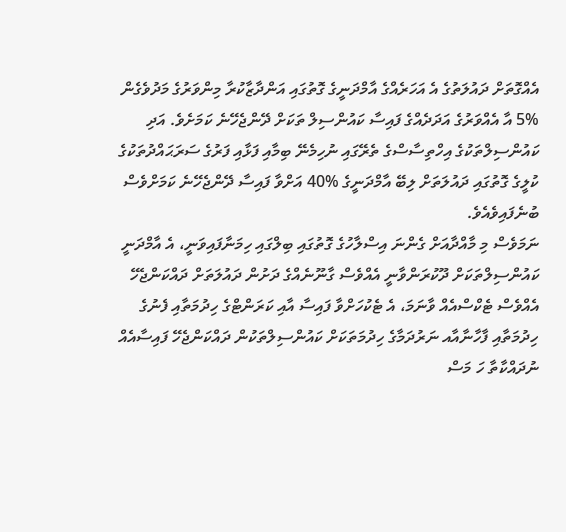އެއްގޮތަށް ދައުލަތުގެ އެ އަހަރެއްގެ އާމްދަނީގެ ގޮތުގައި އަންދާޒާކުރާ މިންވަރުގެ މަދުވެގެން %5 އާ އެއްވަރުގެ އަދަދެއްގެ ފައިސާ ކައުންސިލް ތަކަށް ދޭންޖެހޭނެ ކަމަށެވެ. އަދި ކައުންސިލްތަކުގެ އިހްތިސާސްގެ ތެރޭގައި ނުހިމެނޭ ބިމާއި ފަޅާއި ފަރުގެ ސަރަޙައްދުތަކުގެ ކުލީގެ ގޮތުގައި ދައުލަތަށް ލިބޭ އާމްދަނީގެ %40 އަށްވާ ފައިސާ ދޭންޖެހޭނެ ކަމަށްވެސް ބުނެފައިވެއެވެ.
ނަމަވެސް މި މާއްދާއަށް ގެންނަ އިސްލާހުގެ ގޮތުގައި ބިލްގައި ހިމަނާފައިވަނީ، އެ އާމްދަނީ ކައުންސިލްތަކަށް ދޫކުރަންވާނީ އެއްވެސް ގާނޫނެއްގެ ދަށުން ދައުލަތަށް ދައްކަންޖެހޭ އެއްވެސް ޓެކްސްއެއް ވާނަމަ، އެ ޓެކުހަށްވާ ފައިސާ އާއި ކަރަންޓްގެ ހިދުމަތާއި ފެނުގެ ހިދުމަތާއި ފާހާނާއާއ ނަރުދަމާގެ ހިދުމަތަކަށް ކައުންސިލްތަކުން ދައްކަންޖެހޭ ފައިސާއެއް ނުދައްކާތާ ހަ މަސް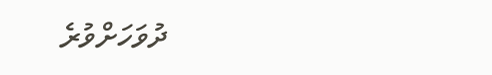ދުވަހަށްވުރެ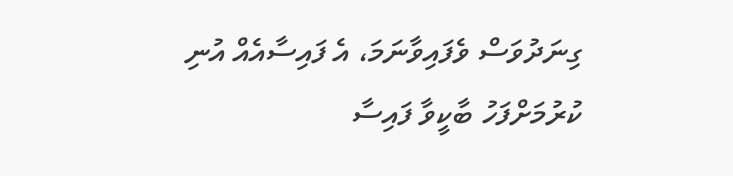ގިނަދުވަސް ވެފައިވާނަމަ، އެ ފައިސާއެއް އުނި  ކުރުމަށްފަހު ބާކީވާ ފައިސާ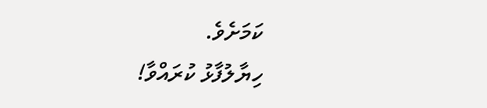ކަމަށެވެ.
ހިޔާލުފާޅު ކުރައްވާ!